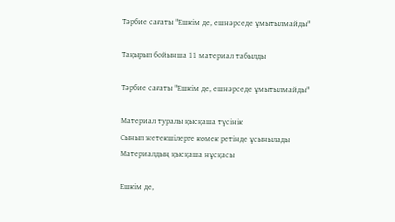Тәрбие сағаты "Ешкім де, ешнәрседе ұмытылмайды"

Тақырып бойынша 11 материал табылды

Тәрбие сағаты "Ешкім де, ешнәрседе ұмытылмайды"

Материал туралы қысқаша түсінік
Сынып жетекшілерге көмек ретінде ұсынылады
Материалдың қысқаша нұсқасы

Ешкім де,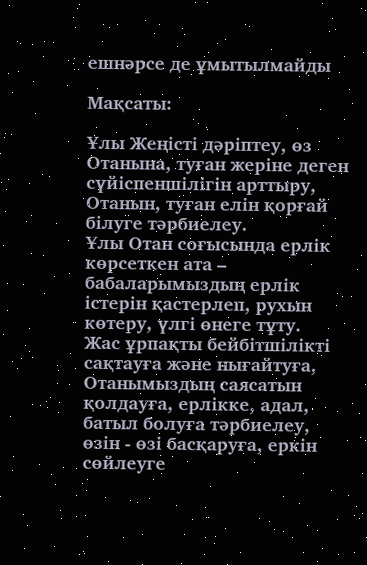ешнәрсе де ұмытылмайды

Мақсаты:

Ұлы Жеңісті дәріптеу, өз Отанына, туған жеріне деген сүйіспеншілігін арттыру, Отанын, туған елін қорғай білуге тәрбиелеу.
Ұлы Отан соғысында ерлік көрсеткен ата – бабаларымыздың ерлік істерін қастерлеп, рухын көтеру, үлгі өнеге тұту.
Жас ұрпақты бейбітшілікті сақтауға және нығайтуға, Отанымыздың саясатын қолдауға, ерлікке, адал, батыл болуға тәрбиелеу, өзін - өзі басқаруға, еркін сөйлеуге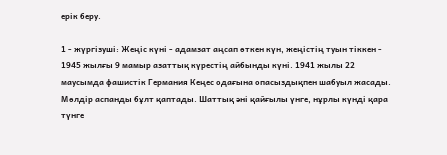ерік беру.

1 - жүргізуші: Жеңіс күні - адамзат аңсап өткен күн, жеңістің туын тіккен - 1945 жылғы 9 мамыр азаттық күрестің айбынды күні. 1941 жылы 22 маусымда фашистік Германия Кеңес одағына опасыздықпен шабуыл жасады. Мөлдір аспанды бұлт қаптады. Шаттық әні қайғылы үнге, нұрлы күнді қара түнге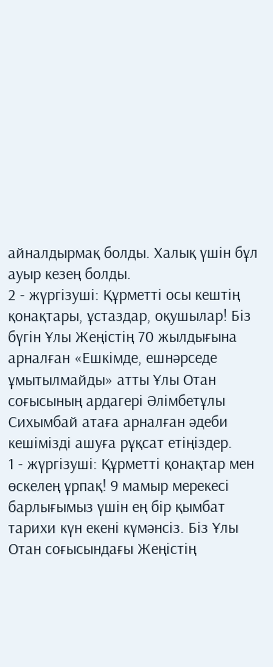айналдырмақ болды. Халық үшін бұл ауыр кезең болды.
2 - жүргізуші: Құрметті осы кештің қонақтары, ұстаздар, оқушылар! Біз бүгін Ұлы Жеңістің 70 жылдығына арналған «Ешкімде, ешнәрседе ұмытылмайды» атты Ұлы Отан соғысының ардагері Әлімбетұлы Сихымбай атаға арналған әдеби кешімізді ашуға рұқсат етіңіздер.
1 - жүргізуші: Құрметті қонақтар мен өскелең ұрпақ! 9 мамыр мерекесі барлығымыз үшін ең бір қымбат тарихи күн екені күмәнсіз. Біз Ұлы Отан соғысындағы Жеңістің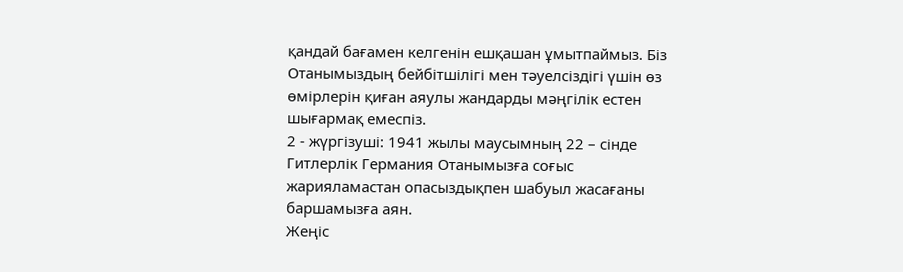қандай бағамен келгенін ешқашан ұмытпаймыз. Біз Отанымыздың бейбітшілігі мен тәуелсіздігі үшін өз өмірлерін қиған аяулы жандарды мәңгілік естен шығармақ емеспіз.
2 - жүргізуші: 1941 жылы маусымның 22 – сінде Гитлерлік Германия Отанымызға соғыс жарияламастан опасыздықпен шабуыл жасағаны баршамызға аян.
Жеңіс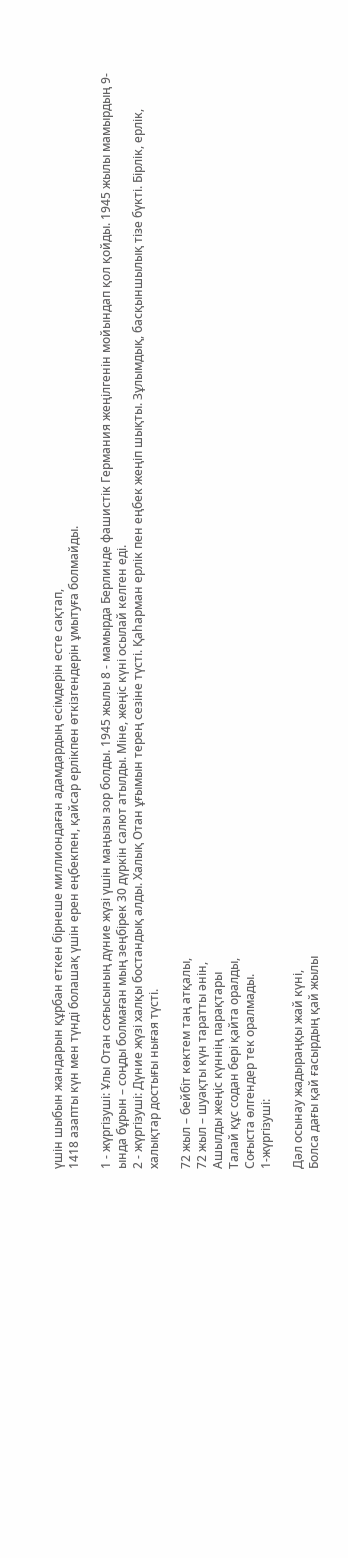үшін шыбын жандарын құрбан еткен бірнеше миллиондаған адамдардың есімдерін есте сақтап,
1418 азапты күн мен түнді болашақ үшін ерен еңбекпен, қайсар ерлікпен өткізгендерін ұмытуға болмайды.

1 - жүргізуші: Ұлы Отан соғысының дүние жүзі үшін маңызы зор болды. 1945 жылы 8 - мамырда Берлинде фашистік Германия жеңілгенін мойындап қол қойды. 1945 жылы мамырдың 9-ында бұрын – соңды болмаған мың зеңбірек 30 дүркін салют атылды. Міне, жеңіс күні осылай келген еді.
2 - жүргізуші: Дүние жүзі халқы бостандық алды. Халық Отан ұғымын терең сезіне түсті. Қаһарман ерлік пен еңбек жеңіп шықты. Зұлымдық, басқыншылық тізе бүкті. Бірлік, ерлік, халықтар достығы нығая түсті.

72 жыл – бейбіт көктем таң атқалы,
72 жыл – шуақты күн таратты әнін,
Ашылды жеңіс күннің парақтары
Талай құс содан бері қайта оралды,
Соғыста өлгендер тек оралмады.
1-жүргізуші:

Дәл осынау жадыраңқы жай күні,
Болса дағы қай ғасырдың қай жылы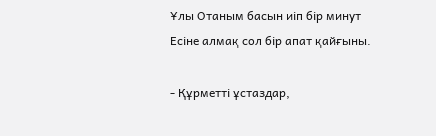Ұлы Отаным басын иіп бір минут
Есіне алмақ сол бір апат қайғыны.

- Құрметті ұстаздар,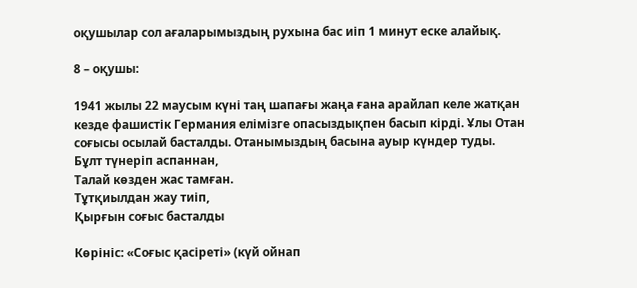оқушылар сол ағаларымыздың рухына бас иіп 1 минут еске алайық.

8 – оқушы:

1941 жылы 22 маусым күні таң шапағы жаңа ғана арайлап келе жатқан кезде фашистік Германия елімізге опасыздықпен басып кірді. Ұлы Отан соғысы осылай басталды. Отанымыздың басына ауыр күндер туды.
Бұлт түнеріп аспаннан,
Талай көзден жас тамған.
Тұтқиылдан жау тиіп,
Қырғын соғыс басталды

Көрініс: «Соғыс қасіреті» (күй ойнап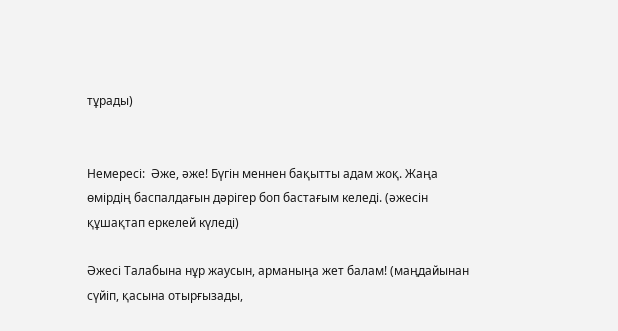тұрады)


Немересі:  Әже, әже! Бүгін меннен бақытты адам жоқ. Жаңа өмірдің баспалдағын дәрігер боп бастағым келеді. (әжесін құшақтап еркелей күледі)

Әжесі Талабына нұр жаусын, арманыңа жет балам! (маңдайынан сүйіп, қасына отырғызады,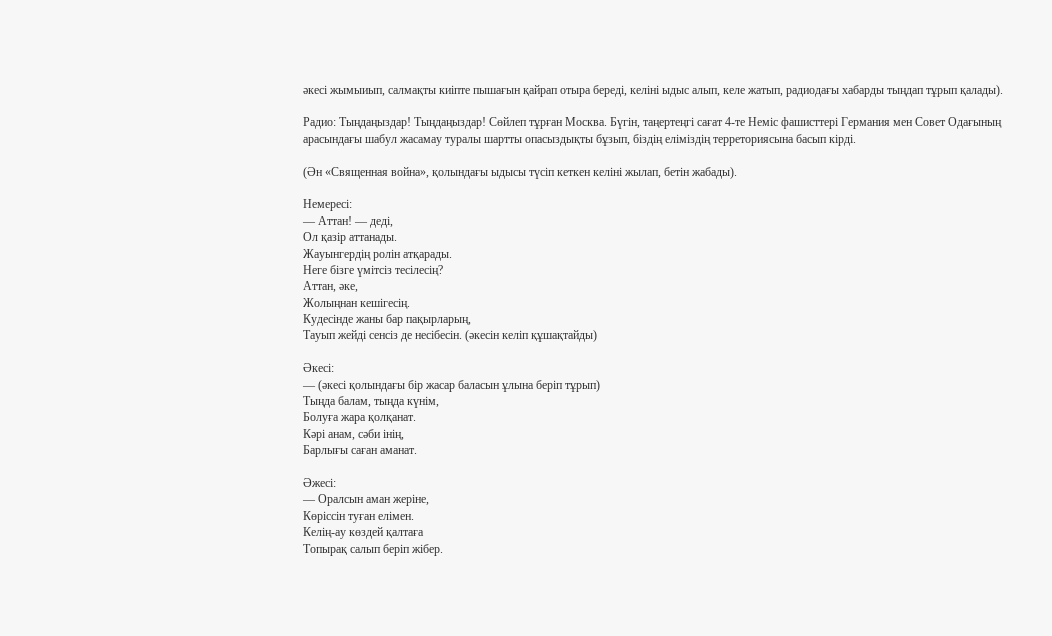әкесі жымыиып, салмақты киіпте пышағын қайрап отыра береді, келіні ыдыс алып, келе жатып, радиодағы хабарды тыңдап тұрып қалады).

Радио: Тыңдаңыздар! Тыңдаңыздар! Сөйлеп тұрған Москва. Бүгін, таңертеңгі сағат 4-те Неміс фашисттері Германия мен Совет Одағының арасындағы шабул жасамау туралы шартты опасыздықты бұзып, біздің еліміздің терреториясына басып кірді.

(Ән «Священная война», қолындағы ыдысы түсіп кеткен келіні жылап, бетін жабады).

Немересі:
— Аттан! — деді,
Ол қазір аттанады.
Жауынгердің ролін атқарады.
Неге бізге үмітсіз тесілесің?
Аттан, әке,
Жолыңнан кешігесің.
Кудесінде жаны бар пақырларың,
Тауып жейді сенсіз де несібесін. (әкесін келіп құшақтайды)

Әкесі:
— (әкесі қолындағы бір жасар баласын ұлына беріп тұрып)
Тыңда балам, тыңда күнім,
Болуға жара қолқанат.
Кәрі анам, сәби інің,
Барлығы саған аманат.

Әжесі:
— Оралсын аман жеріне,
Көріссін туған елімен.
Келің-ау көздей қалтаға
Топырақ салып беріп жібер.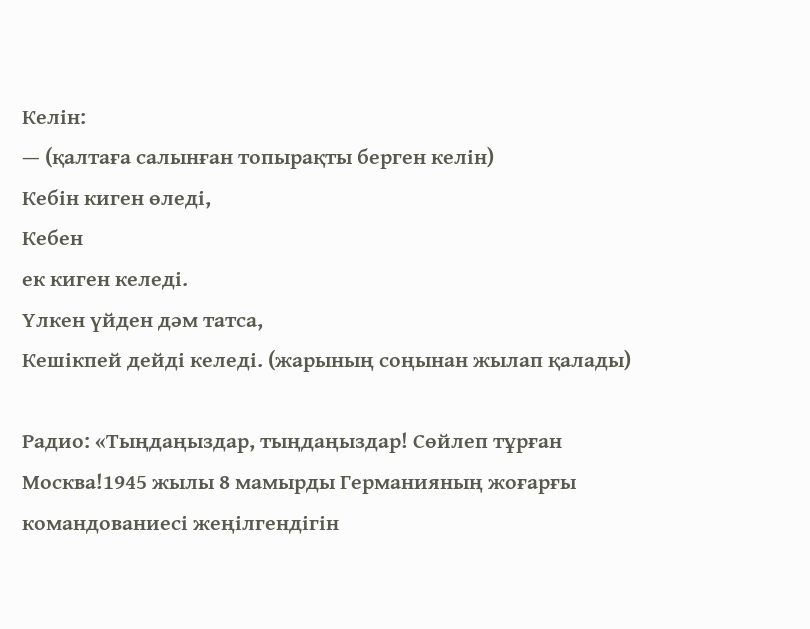Келін:
— (қалтаға салынған топырақты берген келін)
Кебін киген өледі,
Кебен
ек киген келеді.
Үлкен үйден дәм татса,
Кешікпей дейді келеді. (жарының соңынан жылап қалады)

Радио: «Тыңдаңыздар, тыңдаңыздар! Сөйлеп тұрған Москва!1945 жылы 8 мамырды Германияның жоғарғы командованиесі жеңілгендігін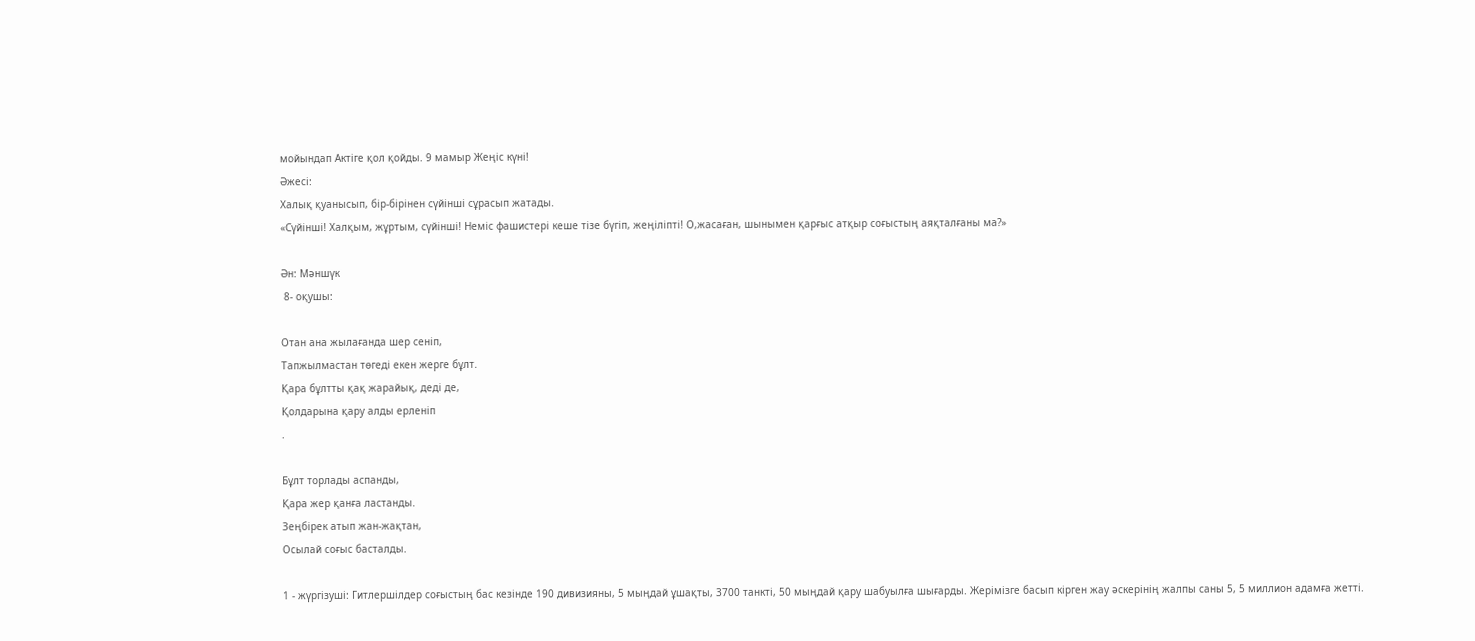мойындап Актіге қол қойды. 9 мамыр Жеңіс күні!
Әжесі:
Халық қуанысып, бір-бірінен сүйінші сұрасып жатады.
«Сүйінші! Халқым, жұртым, сүйінші! Неміс фашистері кеше тізе бүгіп, жеңіліпті! О,жасаған, шынымен қарғыс атқыр соғыстың аяқталғаны ма?»

Ән: Мәншүк
 8- оқушы:

Отан ана жылағанда шер сеніп,
Тапжылмастан төгеді екен жерге бұлт.
Қара бұлтты қақ жарайық, деді де,
Қолдарына қару алды ерленіп
.

Бұлт торлады аспанды,
Қара жер қанға ластанды.
Зеңбірек атып жан-жақтан,
Осылай соғыс басталды.

1 - жүргізуші: Гитлершілдер соғыстың бас кезінде 190 дивизияны, 5 мыңдай ұшақты, 3700 танкті, 50 мыңдай қару шабуылға шығарды. Жерімізге басып кірген жау әскерінің жалпы саны 5, 5 миллион адамға жетті.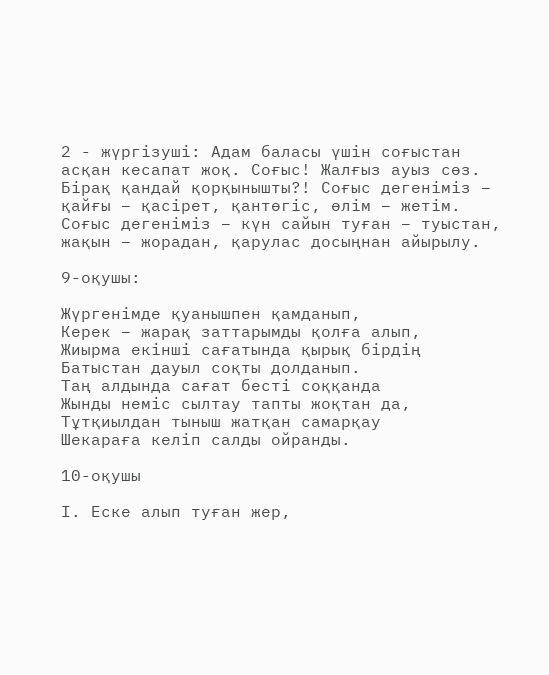2 - жүргізуші: Адам баласы үшін соғыстан асқан кесапат жоқ. Соғыс! Жалғыз ауыз сөз. Бірақ қандай қорқынышты?! Соғыс дегеніміз – қайғы – қасірет, қантөгіс, өлім – жетім. Соғыс дегеніміз – күн сайын туған – туыстан, жақын – жорадан, қарулас досыңнан айырылу.

9-оқушы:

Жүргенімде қуанышпен қамданып,
Керек – жарақ заттарымды қолға алып,
Жиырма екінші сағатында қырық бірдің
Батыстан дауыл соқты долданып.
Таң алдында сағат бесті соққанда
Жынды неміс сылтау тапты жоқтан да,
Тұтқиылдан тыныш жатқан самарқау
Шекараға келіп салды ойранды.

10-оқушы

І. Еске алып туған жер,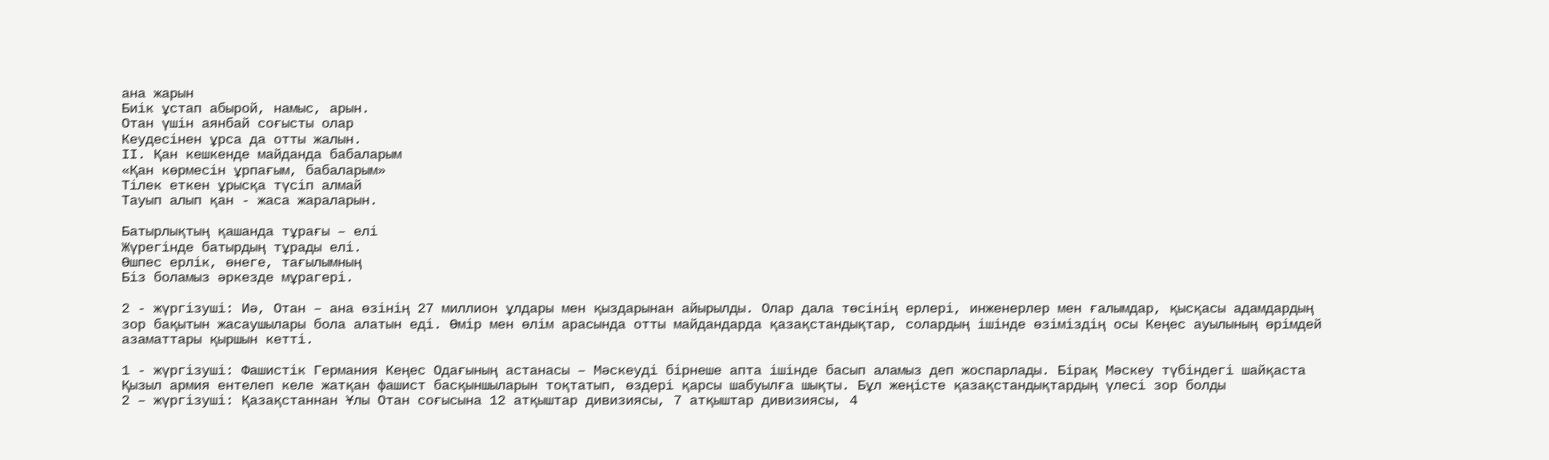ана жарын
Биік ұстап абырой, намыс, арын.
Отан үшін аянбай соғысты олар
Кеудесінен ұрса да отты жалын.
ІІ. Қан кешкенде майданда бабаларым
«Қан көрмесін ұрпағым, бабаларым»
Тілек еткен ұрысқа түсіп алмай
Тауып алып қан - жаса жараларын.

Батырлықтың қашанда тұрағы – елі
Жүрегінде батырдың тұрады елі.
Өшпес ерлік, өнеге, тағылымның
Біз боламыз әркезде мұрагері.

2 - жүргізуші: Иә, Отан – ана өзінің 27 миллион ұлдары мен қыздарынан айырылды. Олар дала төсінің ерлері, инженерлер мен ғалымдар, қысқасы адамдардың зор бақытын жасаушылары бола алатын еді. Өмір мен өлім арасында отты майдандарда қазақстандықтар, солардың ішінде өзіміздің осы Кеңес ауылының өрімдей азаматтары қыршын кетті.

1 - жүргізуші: Фашистік Германия Кеңес Одағының астанасы – Мәскеуді бірнеше апта ішінде басып аламыз деп жоспарлады. Бірақ Мәскеу түбіндегі шайқаста Қызыл армия ентелеп келе жатқан фашист басқыншыларын тоқтатып, өздері қарсы шабуылға шықты. Бұл жеңісте қазақстандықтардың үлесі зор болды
2 – жүргізуші: Қазақстаннан Ұлы Отан соғысына 12 атқыштар дивизиясы, 7 атқыштар дивизиясы, 4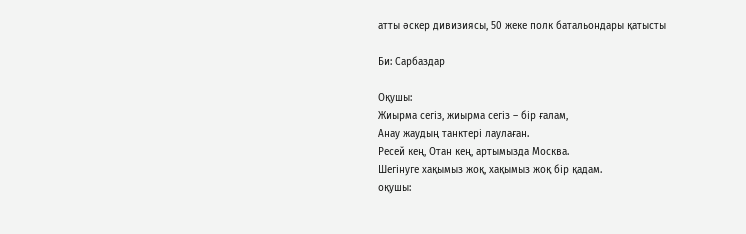атты әскер дивизиясы, 50 жеке полк батальондары қатысты

Би: Сарбаздар

Оқушы:
Жиырма сегіз, жиырма сегіз – бір ғалам,
Анау жаудың танктері лаулаған.
Ресей кең, Отан кең, артымызда Москва.
Шегінуге хақымыз жоқ, хақымыз жоқ бір қадам.
оқушы: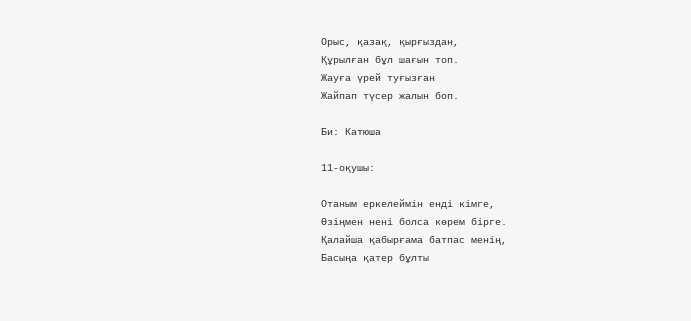Орыс, қазақ, қырғыздан,
Құрылған бұл шағын топ.
Жауға үрей туғызған
Жайпап түсер жалын боп.

Би: Катюша

11-оқушы:

Отаным еркелеймін енді кімге,
Өзіңмен нені болса көрем бірге.
Қалайша қабырғама батпас менің,
Басыңа қатер бұлты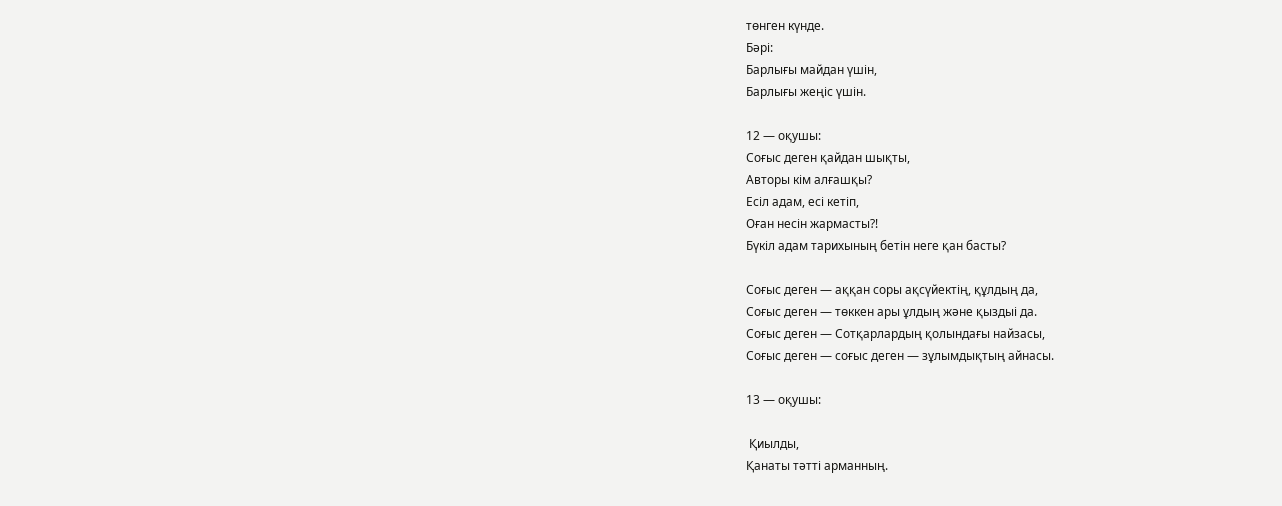төнген күнде.
Бәрі:
Барлығы майдан үшін,
Барлығы жеңіс үшін.

12 — оқушы:
Соғыс деген қайдан шықты,
Авторы кім алғашқы?
Есіл адам, есі кетіп,
Оған несін жармасты?!
Бүкіл адам тарихының бетін неге қан басты?

Соғыс деген — аққан соры ақсүйектің, құлдың да,
Соғыс деген — төккен ары ұлдың және қыздыі да.
Соғыс деген — Сотқарлардың қолындағы найзасы,
Соғыс деген — соғыс деген — зұлымдықтың айнасы.

13 — оқушы:

 Қиылды,
Қанаты тәтті арманның.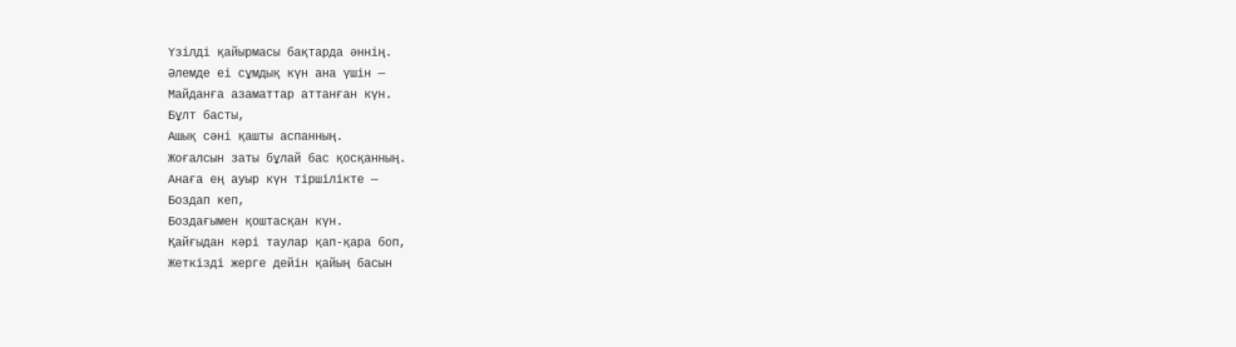Үзілді қайырмасы бақтарда әннің.
Әлемде еі сұмдық күн ана үшін —
Майданға азаматтар аттанған күн.
Бұлт басты,
Ашық сәні қашты аспанның.
Жоғалсын заты бұлай бас қосқанның.
Анаға ең ауыр күн тіршілікте —
Боздап кеп,
Боздағымен қоштасқан күн.
Қайғыдан кәрі таулар қап-қара боп,
Жеткізді жерге дейін қайың басын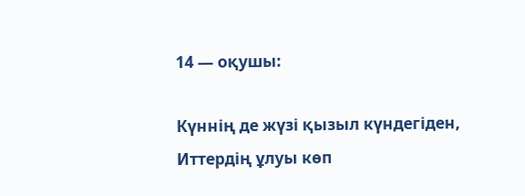14 — оқушы:

Күннің де жүзі қызыл күндегіден,
Иттердің ұлуы көп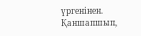үргенінен.
Қаншапшып,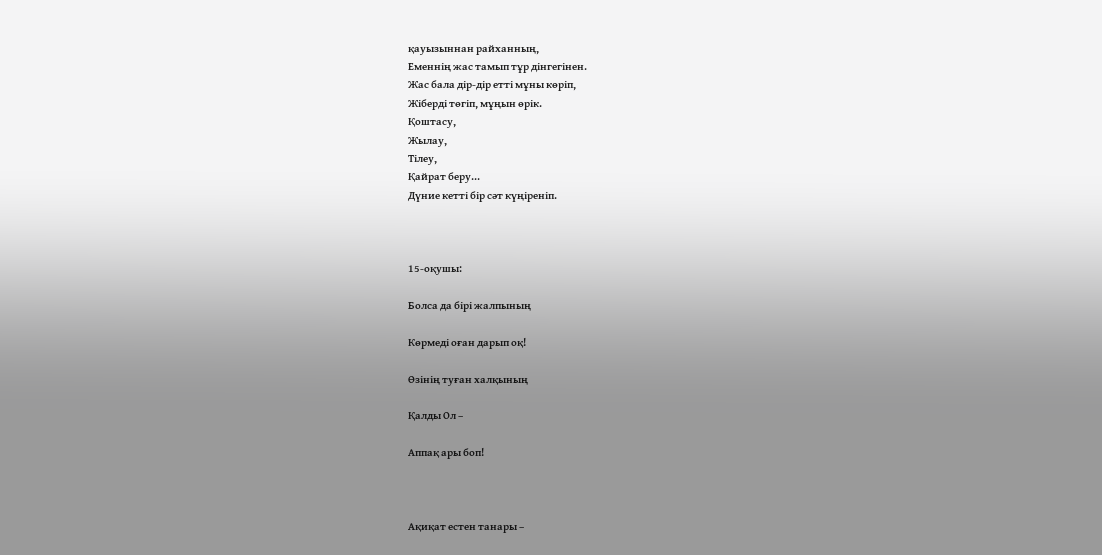қауызыннан райханның,
Еменнің жас тамып тұр дінгегінен.
Жас бала дір-дір етті мұны көріп,
Жіберді төгіп, мұңын өрік.
Қоштасу,
Жылау,
Тілеу,
Қайрат беру...
Дүние кетті бір сәт күңіреніп.



15-оқушы:

Болса да бірі жалпының

Көрмеді оған дарып оқ!

Өзінің туған халқының

Қалды Ол –

Аппақ ары боп!



Ақиқат естен танары –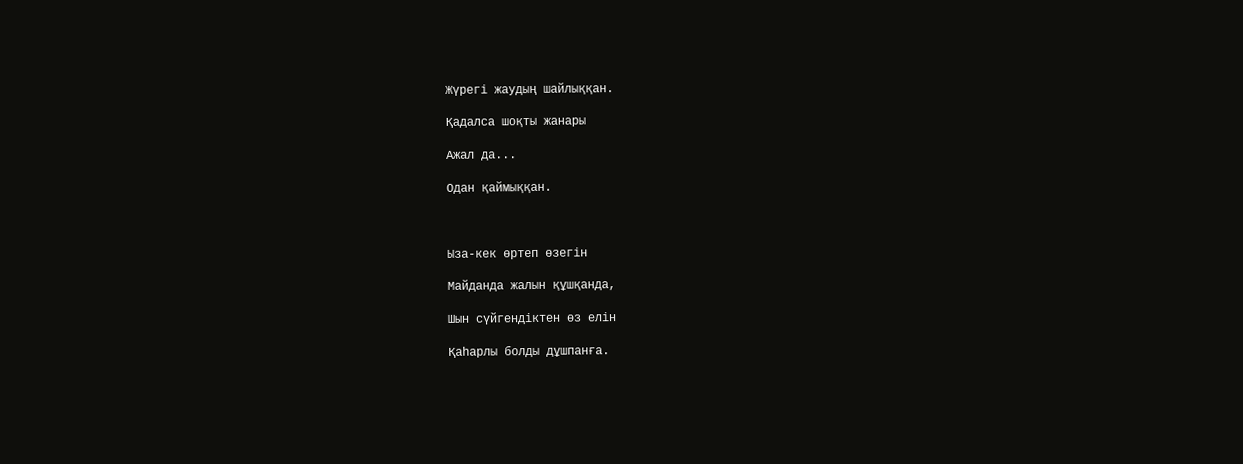Жүрегі жаудың шайлыққан.

Қадалса шоқты жанары

Ажал да...

Одан қаймыққан.



Ыза-кек өртеп өзегін

Майданда жалын құшқанда,

Шын сүйгендіктен өз елін

Қаһарлы болды дұшпанға.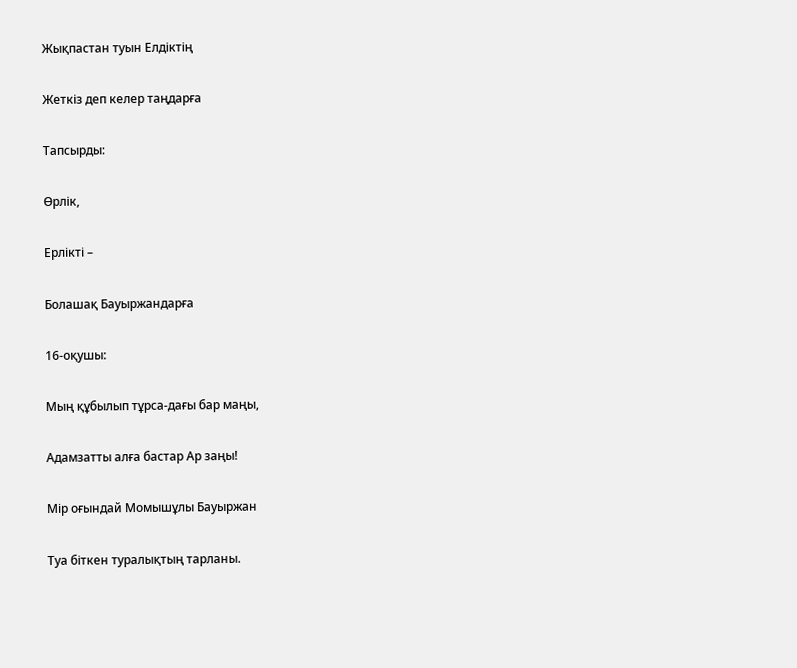Жықпастан туын Елдіктің

Жеткіз деп келер таңдарға

Тапсырды:

Өрлік,

Ерлікті –

Болашақ Бауыржандарға

16-оқушы:

Мың құбылып тұрса-дағы бар маңы,

Адамзатты алға бастар Ар заңы!

Мір оғындай Момышұлы Бауыржан

Туа біткен туралықтың тарланы.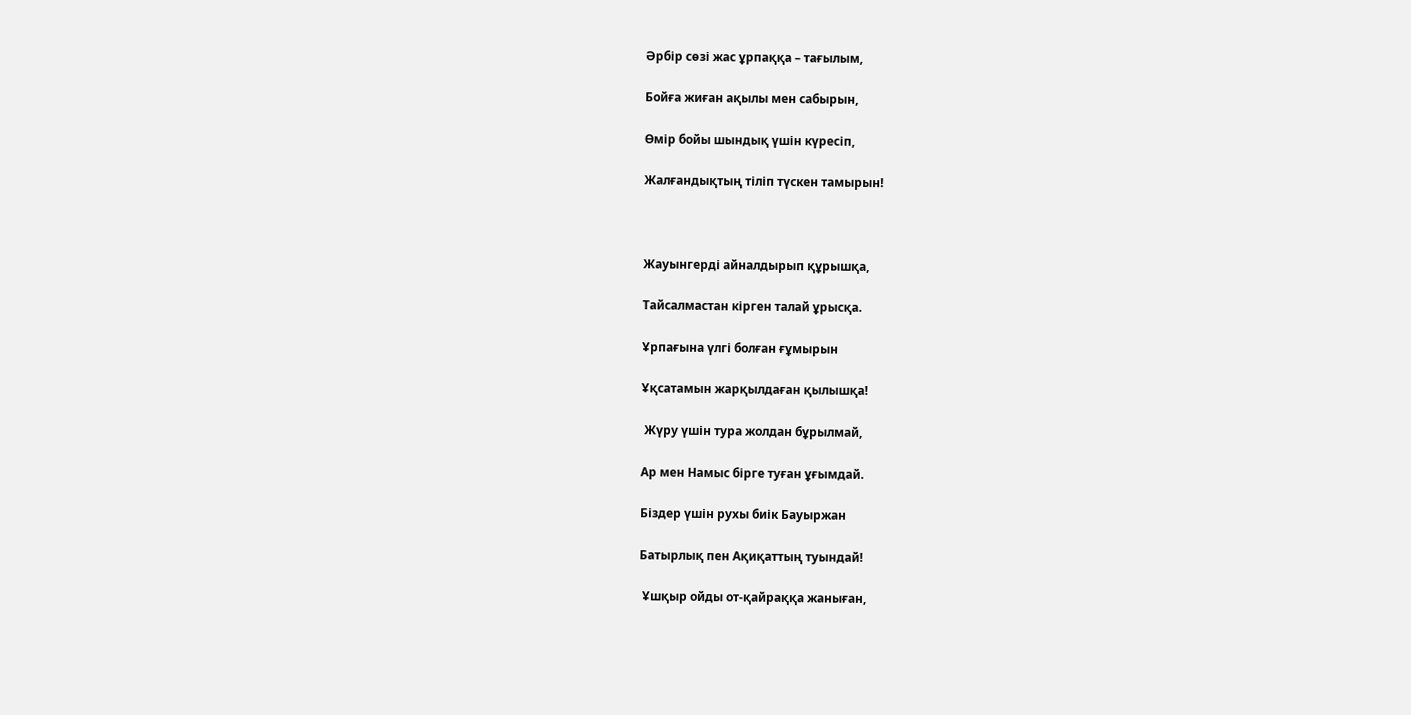Әрбір сөзі жас ұрпаққа – тағылым,

Бойға жиған ақылы мен сабырын,

Өмір бойы шындық үшін күресіп,

Жалғандықтың тіліп түскен тамырын!



Жауынгерді айналдырып құрышқа,

Тайсалмастан кірген талай ұрысқа.

Ұрпағына үлгі болған ғұмырын

Ұқсатамын жарқылдаған қылышқа!

 Жүру үшін тура жолдан бұрылмай,

Ар мен Намыс бірге туған ұғымдай.

Біздер үшін рухы биік Бауыржан

Батырлық пен Ақиқаттың туындай!

 Ұшқыр ойды от-қайраққа жаныған,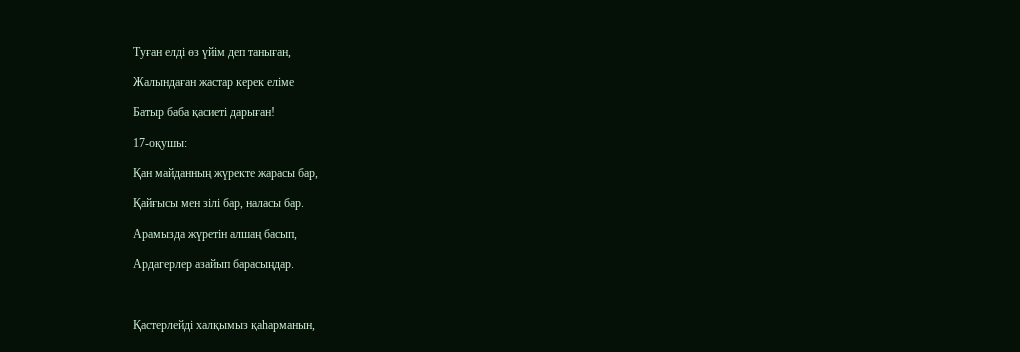Туған елді өз үйім деп таныған,

Жалындаған жастар керек еліме

Батыр баба қасиеті дарыған!

17-оқушы:

Қан майданның жүректе жарасы бар,

Қайғысы мен зілі бар, наласы бар.

Арамызда жүретін алшаң басып,

Ардагерлер азайып барасыңдар.



Қастерлейді халқымыз қаһарманын,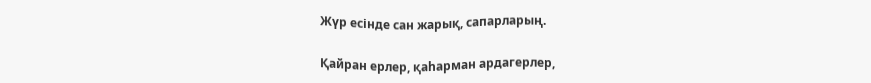Жүр есінде сан жарық, сапарларың.

Қайран ерлер, қаһарман ардагерлер,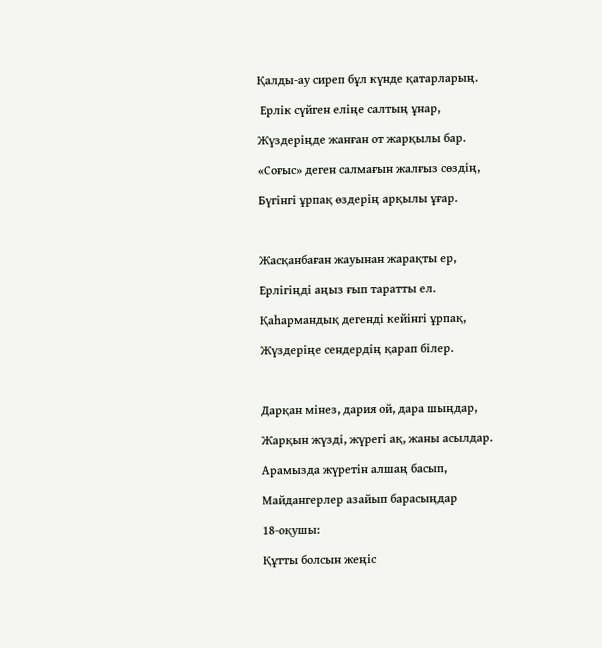Қалды-ау сиреп бұл күнде қатарларың.

 Ерлік сүйген еліңе салтың ұнар,

Жүздеріңде жанған от жарқылы бар.

«Соғыс» деген салмағын жалғыз сөздің,

Бүгінгі ұрпақ өздерің арқылы ұғар.



Жасқанбаған жауынан жарақты ер,

Ерлігіңді аңыз ғып таратты ел.

Қаһармандық дегенді кейінгі ұрпақ,

Жүздеріңе сендердің қарап білер.



Дарқан мінез, дария ой, дара шыңдар,

Жарқын жүзді, жүрегі ақ, жаны асылдар.

Арамызда жүретін алшаң басып,

Майдангерлер азайып барасыңдар

18-оқушы:

Құтты болсын жеңіс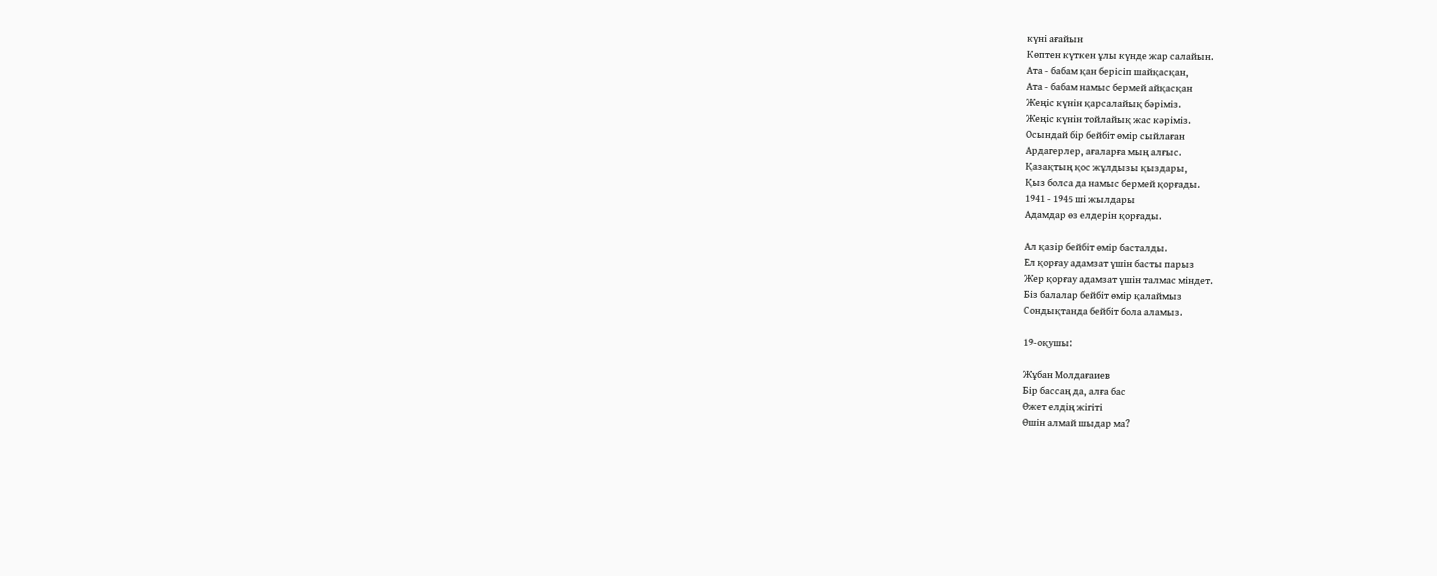күні ағайын
Көптен күткен ұлы күнде жар салайын.
Ата - бабам қан берісіп шайқасқан,
Ата - бабам намыс бермей айқасқан
Жеңіс күнін қарсалайық бәріміз.
Жеңіс күнін тойлайық жас кәріміз.
Осындай бір бейбіт өмір сыйлаған
Ардагерлер, ағаларға мың алғыс.
Қазақтың қос жұлдызы қыздары,
Қыз болса да намыс бермей қорғады.
1941 - 1945 ші жылдары
Адамдар өз елдерін қорғады.

Ал қазір бейбіт өмір басталды.
Ел қорғау адамзат үшін басты парыз
Жер қорғау адамзат үшін талмас міндет.
Біз балалар бейбіт өмір қалаймыз
Сондықтанда бейбіт бола аламыз.

19-оқушы:

Жұбан Молдағаиев
Бір бассаң да, алға бас
Өжет елдің жігіті
Өшін алмай шыдар ма?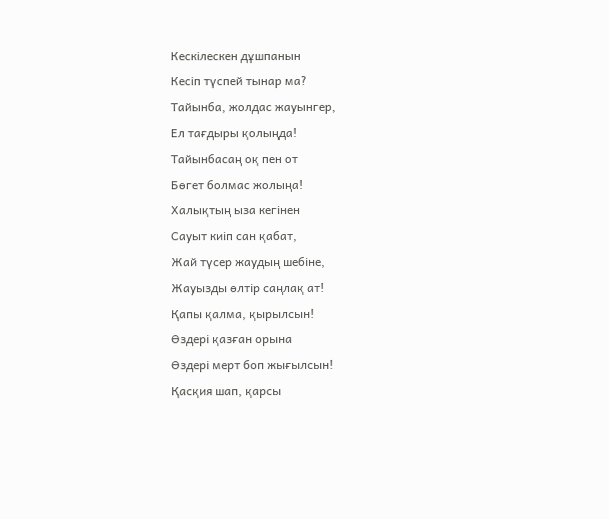Кескілескен дұшпанын
Кесіп түспей тынар ма?
Тайынба, жолдас жауынгер,
Ел тағдыры қолыңда!
Тайынбасаң оқ пен от
Бөгет болмас жолыңа!
Халықтың ыза кегінен
Сауыт киіп сан қабат,
Жай түсер жаудың шебіне,
Жауызды өлтір саңлақ ат!
Қапы қалма, қырылсын!
Өздері қазған орына
Өздері мерт боп жығылсын!
Қасқия шап, қарсы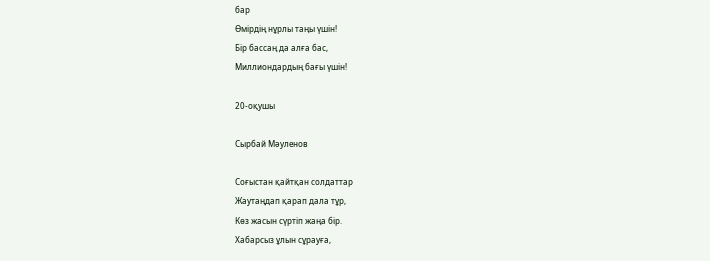бар
Өмірдің нұрлы таңы үшін!
Бір бассаң да алға бас,
Миллиондардың бағы үшін!

20-оқушы

Сырбай Мәуленов

Соғыстан қайтқан солдаттар
Жаутаңдап қарап дала тұр,
Көз жасын сүртіп жаңа бір.
Хабарсыз ұлын сұрауға,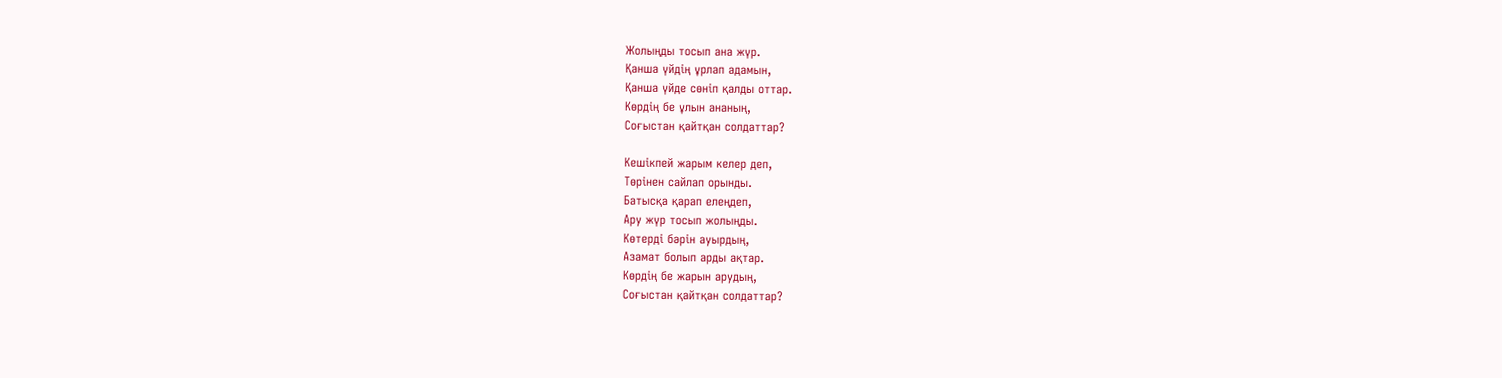Жолыңды тосып ана жүр.
Қанша үйдің ұрлап адамын,
Қанша үйде сөніп қалды оттар.
Көрдің бе ұлын ананың,
Соғыстан қайтқан солдаттар?

Кешікпей жарым келер деп,
Төрінен сайлап орынды.
Батысқа қарап елеңдеп,
Ару жүр тосып жолыңды.
Көтерді бәрін ауырдың,
Азамат болып арды ақтар.
Көрдің бе жарын арудың,
Соғыстан қайтқан солдаттар?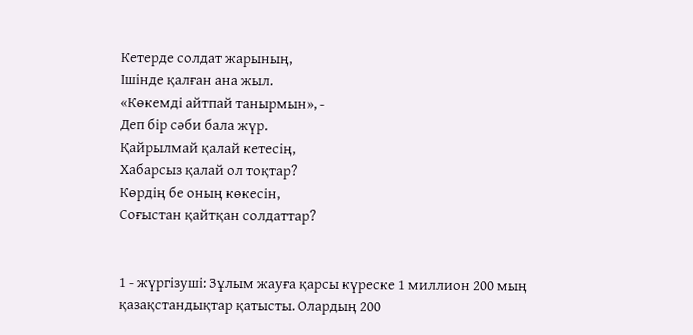Кетерде солдат жарының,
Ішінде қалған ана жыл.
«Көкемді айтпай танырмын», -
Деп бір сәби бала жүр.
Қайрылмай қалай кетесің,
Хабарсыз қалай ол тоқтар?
Көрдің бе оның көкесін,
Соғыстан қайтқан солдаттар?


1 - жүргізуші: Зұлым жауға қарсы күреске 1 миллион 200 мың қазақстандықтар қатысты. Олардың 200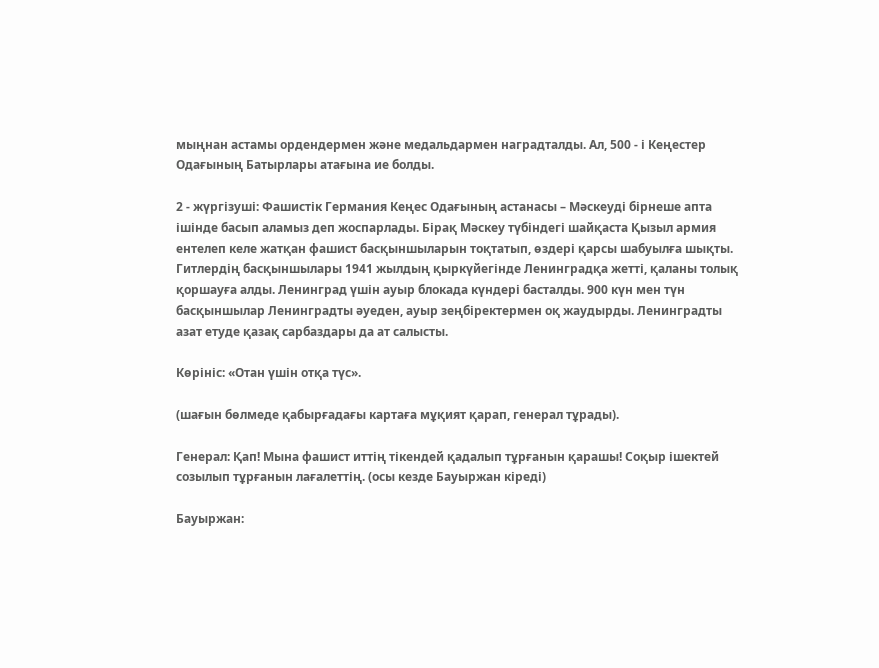мыңнан астамы ордендермен және медальдармен наградталды. Ал, 500 - і Кеңестер Одағының Батырлары атағына ие болды.

2 - жүргізуші: Фашистік Германия Кеңес Одағының астанасы – Мәскеуді бірнеше апта ішінде басып аламыз деп жоспарлады. Бірақ Мәскеу түбіндегі шайқаста Қызыл армия ентелеп келе жатқан фашист басқыншыларын тоқтатып, өздері қарсы шабуылға шықты. Гитлердің басқыншылары 1941 жылдың қыркүйегінде Ленинградқа жетті, қаланы толық қоршауға алды. Ленинград үшін ауыр блокада күндері басталды. 900 күн мен түн басқыншылар Ленинградты әуеден, ауыр зеңбіректермен оқ жаудырды. Ленинградты азат етуде қазақ сарбаздары да ат салысты.

Көрініс: «Отан үшін отқа түс».

(шағын бөлмеде қабырғадағы картаға мұқият қарап, генерал тұрады).

Генерал: Қап! Мына фашист иттің тікендей қадалып тұрғанын қарашы! Соқыр ішектей созылып тұрғанын лағалеттің. (осы кезде Бауыржан кіреді)

Бауыржан: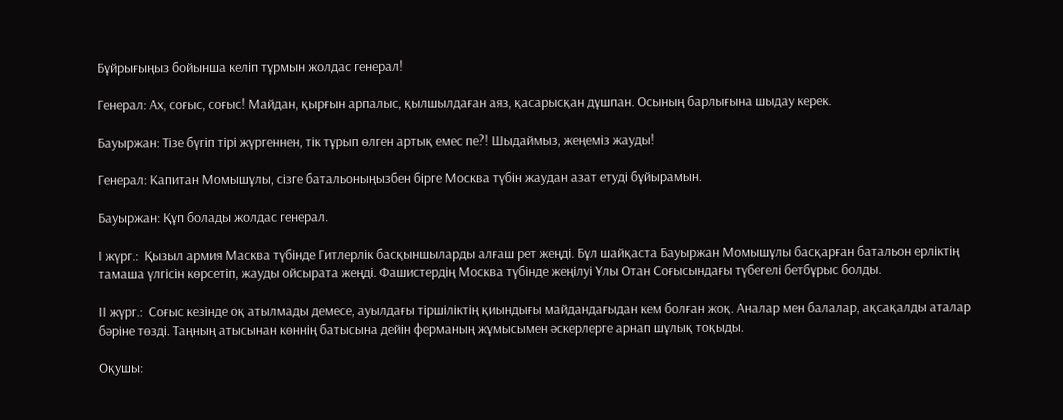Бұйрығыңыз бойынша келіп тұрмын жолдас генерал!

Генерал: Ах, соғыс, соғыс! Майдан, қырғын арпалыс, қылшылдаған аяз, қасарысқан дұшпан. Осының барлығына шыдау керек.

Бауыржан: Тізе бүгіп тірі жүргеннен, тік тұрып өлген артық емес пе?! Шыдаймыз, жеңеміз жауды!

Генерал: Капитан Момышұлы, сізге батальоныңызбен бірге Москва түбін жаудан азат етуді бұйырамын.

Бауыржан: Құп болады жолдас генерал.

І жүрг.:  Қызыл армия Масква түбінде Гитлерлік басқыншыларды алғаш рет жеңді. Бұл шайқаста Бауыржан Момышұлы басқарған батальон ерліктің тамаша үлгісін көрсетіп, жауды ойсырата жеңді. Фашистердің Москва түбінде жеңілуі Ұлы Отан Соғысындағы түбегелі бетбұрыс болды.

IІ жүрг.:  Соғыс кезінде оқ атылмады демесе, ауылдағы тіршіліктің қиындығы майдандағыдан кем болған жоқ. Аналар мен балалар, ақсақалды аталар бәріне төзді. Таңның атысынан көннің батысына дейін ферманың жұмысымен әскерлерге арнап шұлық тоқыды.

Оқушы: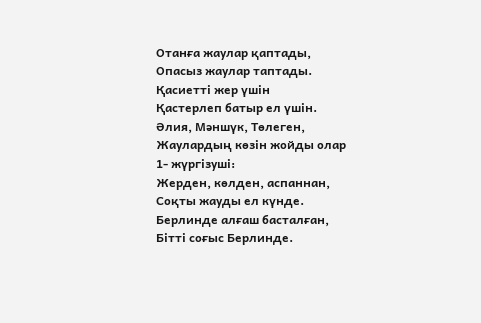Отанға жаулар қаптады,
Опасыз жаулар таптады.
Қасиетті жер үшін
Қастерлеп батыр ел үшін.
Әлия, Мәншүк, Төлеген,
Жаулардың көзін жойды олар
1- жүргізуші:
Жерден, көлден, аспаннан,
Соқты жауды ел күнде.
Берлинде алғаш басталған,
Бітті соғыс Берлинде.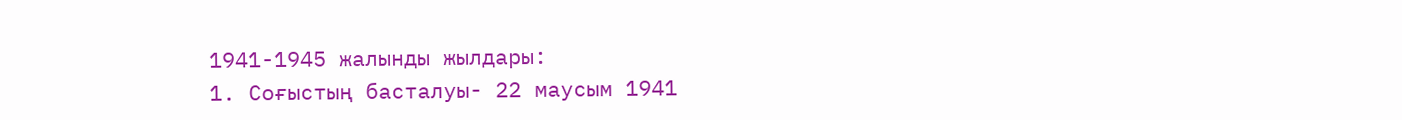1941-1945 жалынды жылдары:
1. Соғыстың басталуы- 22 маусым 1941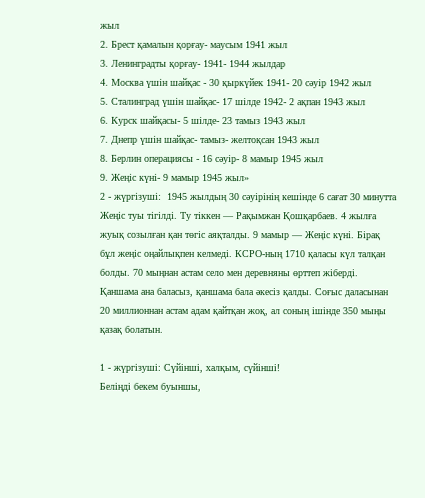жыл
2. Брест қамалын қорғау- маусым 1941 жыл
3. Ленинградты қорғау- 1941- 1944 жылдар
4. Москва үшін шайқас - 30 қыркүйек 1941- 20 сәуір 1942 жыл
5. Сталинград үшін шайқас- 17 шілде 1942- 2 ақпан 1943 жыл
6. Курск шайқасы- 5 шілде- 23 тамыз 1943 жыл
7. Днепр үшін шайқас- тамыз- желтоқсан 1943 жыл
8. Берлин операциясы - 16 сәуір- 8 мамыр 1945 жыл
9. Жеңіс күні- 9 мамыр 1945 жыл»
2 - жүргізуші:  1945 жылдың 30 сәуірінің кешінде 6 сағат 30 минутта Жеңіс туы тігілді. Ту тіккен — Рақымжан Қошқарбаев. 4 жылға жуық созылған қан төгіс аяқталды. 9 мамыр — Жеңіс күні. Бірақ бұл жеңіс оңайлықпен келмеді. КСРО-ның 1710 қаласы күл талқан болды. 70 мыңнан астам село мен деревняны өрттеп жіберді. Қаншама ана баласыз, қаншама бала әкесіз қалды. Соғыс даласынан 20 миллионнан астам адам қайтқан жоқ, ал соның ішінде 350 мыңы қазақ болатын.

1 - жүргізуші: Сүйінші, халқым, сүйінші!
Беліңді бекем буыншы,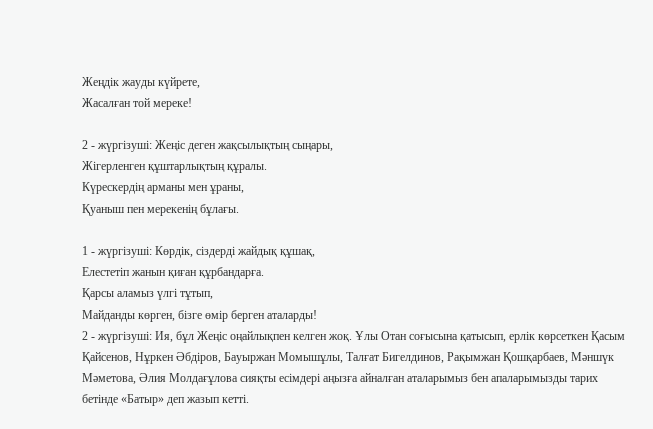Жеңдік жауды күйрете,
Жасалған той мереке!

2 - жүргізуші: Жеңіс деген жақсылықтың сыңары,
Жігерленген құштарлықтың құралы.
Күрескердің арманы мен ұраны,
Қуаныш пен мерекенің бұлағы.

1 - жүргізуші: Көрдік, сіздерді жайдық құшақ,
Елестетіп жанын қиған құрбандарға.
Қарсы аламыз үлгі тұтып,
Майданды көрген, бізге өмір берген аталарды!
2 - жүргізуші: Ия, бұл Жеңіс оңайлықпен келген жоқ. Ұлы Отан соғысына қатысып, ерлік көрсеткен Қасым Қайсенов, Нұркен Әбдіров, Бауыржан Момышұлы, Талғат Бигелдинов, Рақымжан Қошқарбаев, Мәншүк Мәметова, Әлия Молдағұлова сияқты есімдері аңызға айналған аталарымыз бен апаларымызды тарих бетінде «Батыр» деп жазып кетті.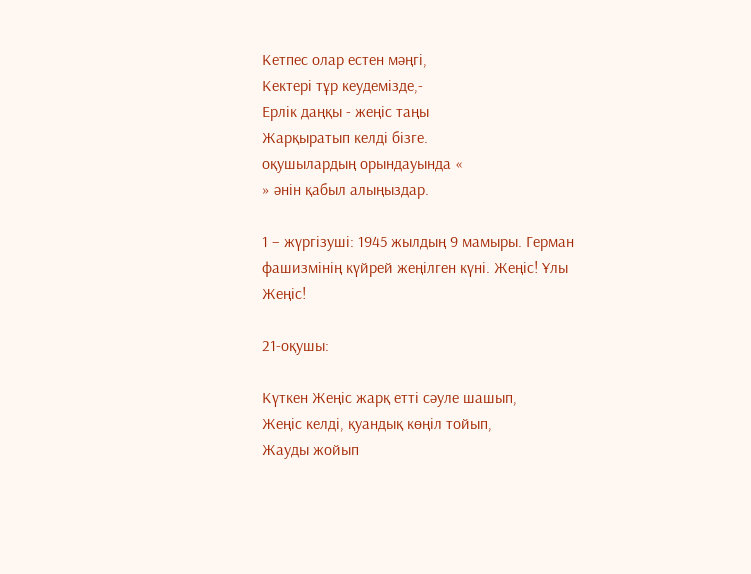Кетпес олар естен мәңгі,
Кектері тұр кеудемізде,-
Ерлік даңқы - жеңіс таңы
Жарқыратып келді бізге.
оқушылардың орындауында «
» әнін қабыл алыңыздар.

1 – жүргізуші: 1945 жылдың 9 мамыры. Герман фашизмінің күйрей жеңілген күні. Жеңіс! Ұлы Жеңіс!

21-оқушы:

Күткен Жеңіс жарқ етті сәуле шашып,
Жеңіс келді, қуандық көңіл тойып,
Жауды жойып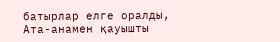батырлар елге оралды,
Ата-анамен қауышты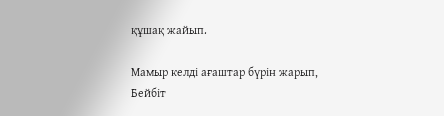құшақ жайып.

Мамыр келді ағаштар бүрін жарып,
Бейбіт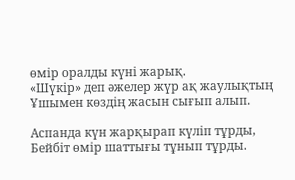өмір оралды күні жарық.
«Шүкір» деп әжелер жүр ақ жаулықтың
Ұшымен көздің жасын сығып алып.

Аспанда күн жарқырап күліп тұрды,
Бейбіт өмір шаттығы тұнып тұрды.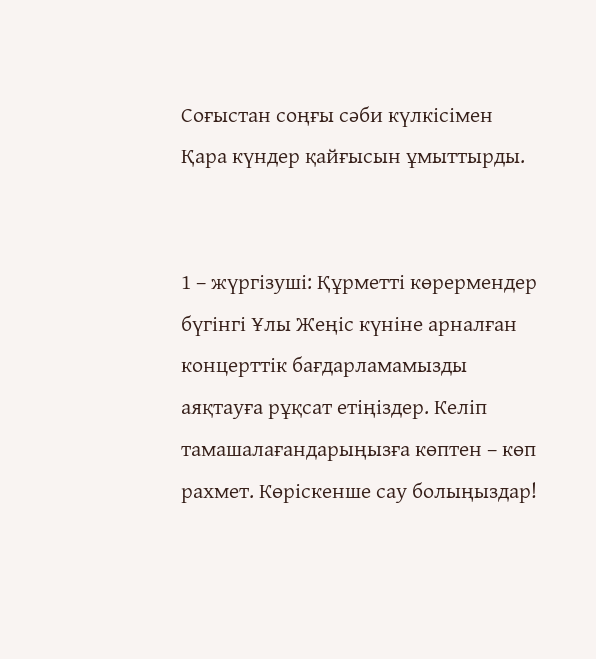Соғыстан соңғы сәби күлкісімен
Қара күндер қайғысын ұмыттырды.


1 – жүргізуші: Құрметті көрермендер бүгінгі Ұлы Жеңіс күніне арналған концерттік бағдарламамызды аяқтауға рұқсат етіңіздер. Келіп тамашалағандарыңызға көптен – көп рахмет. Көріскенше сау болыңыздар!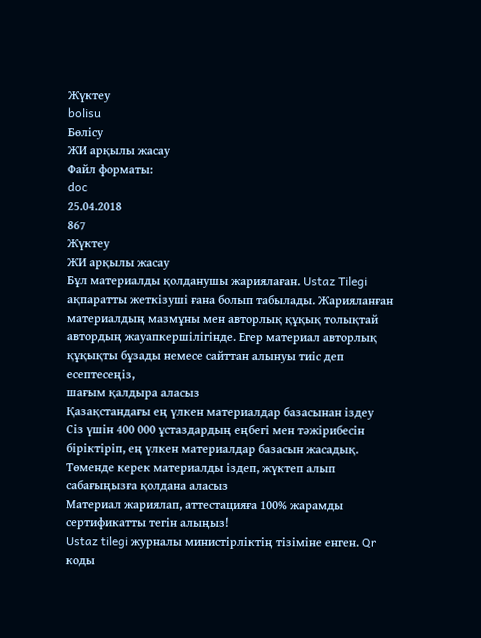Жүктеу
bolisu
Бөлісу
ЖИ арқылы жасау
Файл форматы:
doc
25.04.2018
867
Жүктеу
ЖИ арқылы жасау
Бұл материалды қолданушы жариялаған. Ustaz Tilegi ақпаратты жеткізуші ғана болып табылады. Жарияланған материалдың мазмұны мен авторлық құқық толықтай автордың жауапкершілігінде. Егер материал авторлық құқықты бұзады немесе сайттан алынуы тиіс деп есептесеңіз,
шағым қалдыра аласыз
Қазақстандағы ең үлкен материалдар базасынан іздеу
Сіз үшін 400 000 ұстаздардың еңбегі мен тәжірибесін біріктіріп, ең үлкен материалдар базасын жасадық. Төменде керек материалды іздеп, жүктеп алып сабағыңызға қолдана аласыз
Материал жариялап, аттестацияға 100% жарамды сертификатты тегін алыңыз!
Ustaz tilegi журналы министірліктің тізіміне енген. Qr коды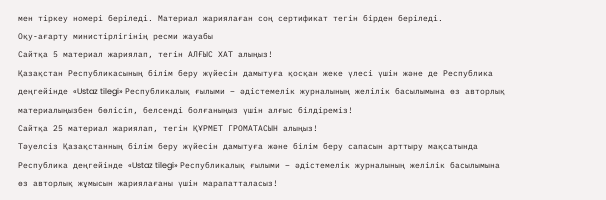мен тіркеу номері беріледі. Материал жариялаған соң сертификат тегін бірден беріледі.
Оқу-ағарту министірлігінің ресми жауабы
Сайтқа 5 материал жариялап, тегін АЛҒЫС ХАТ алыңыз!
Қазақстан Республикасының білім беру жүйесін дамытуға қосқан жеке үлесі үшін және де Республика деңгейінде «Ustaz tilegi» Республикалық ғылыми – әдістемелік журналының желілік басылымына өз авторлық материалыңызбен бөлісіп, белсенді болғаныңыз үшін алғыс білдіреміз!
Сайтқа 25 материал жариялап, тегін ҚҰРМЕТ ГРОМАТАСЫН алыңыз!
Тәуелсіз Қазақстанның білім беру жүйесін дамытуға және білім беру сапасын арттыру мақсатында Республика деңгейінде «Ustaz tilegi» Республикалық ғылыми – әдістемелік журналының желілік басылымына өз авторлық жұмысын жариялағаны үшін марапатталасыз!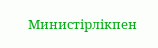Министірлікпен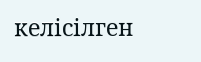келісілген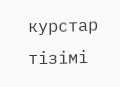курстар тізімі